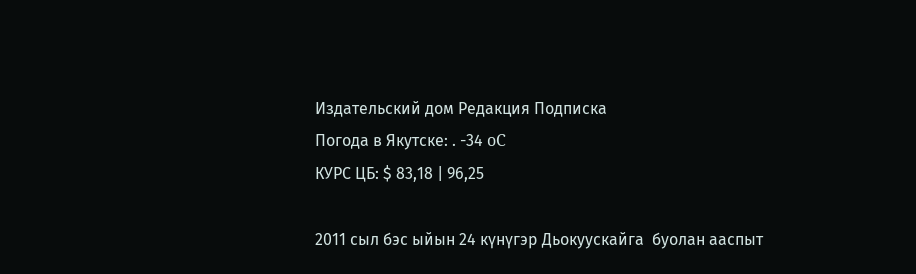Издательский дом Редакция Подписка
Погода в Якутске: . -34 oC
КУРС ЦБ: $ 83,18 | 96,25

2011 сыл бэс ыйын 24 күнүгэр Дьокуускайга  буолан ааспыт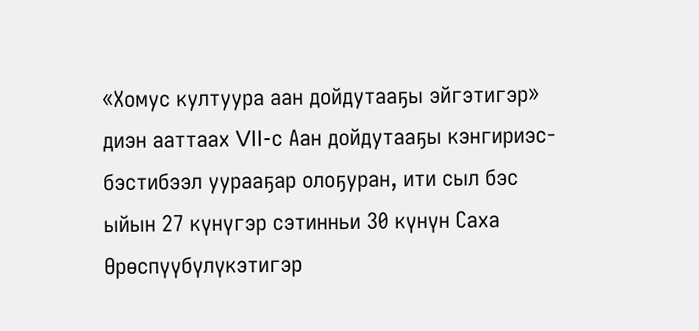«Хомус култуура аан дойдутааҕы эйгэтигэр» диэн ааттаах VII-с Аан дойдутааҕы кэнгириэс-бэстибээл уурааҕар олоҕуран, ити сыл бэс ыйын 27 күнүгэр сэтинньи 30 күнүн Саха Өрөспүүбүлүкэтигэр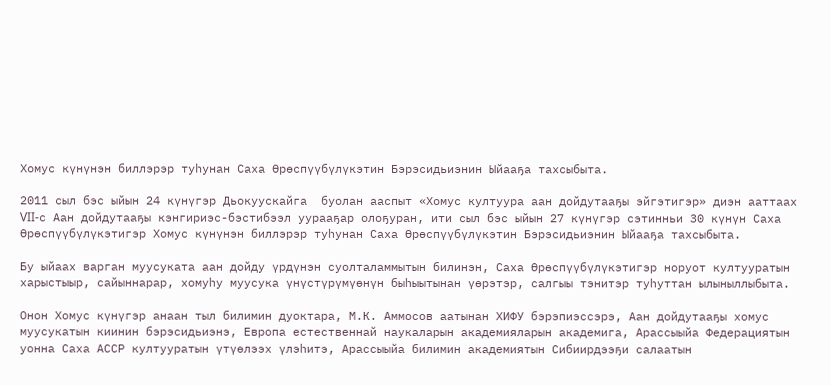Хомус күнүнэн биллэрэр туһунан Саха Өрөспүүбүлүкэтин Бэрэсидьиэнин Ыйааҕа тахсыбыта.

2011 сыл бэс ыйын 24 күнүгэр Дьокуускайга  буолан ааспыт «Хомус култуура аан дойдутааҕы эйгэтигэр» диэн ааттаах VII-с Аан дойдутааҕы кэнгириэс-бэстибээл уурааҕар олоҕуран, ити сыл бэс ыйын 27 күнүгэр сэтинньи 30 күнүн Саха Өрөспүүбүлүкэтигэр Хомус күнүнэн биллэрэр туһунан Саха Өрөспүүбүлүкэтин Бэрэсидьиэнин Ыйааҕа тахсыбыта.

Бу ыйаах варган муусуката аан дойду үрдүнэн суолталаммытын билинэн, Саха Өрөспүүбүлүкэтигэр норуот култууратын харыстыыр, сайыннарар, хомуһу муусука үнүстүрүмүөнүн быһыытынан үөрэтэр, салгыы тэнитэр туһуттан ылыныллыбыта.

Онон Хомус күнүгэр анаан тыл билимин дуоктара, М.К. Аммосов аатынан ХИФУ бэрэпиэссэрэ, Аан дойдутааҕы хомус муусукатын киинин бэрэсидьиэнэ, Европа естественнай наукаларын академияларын академига, Арассыыйа Федерациятын уонна Саха АССР култууратын үтүөлээх үлэһитэ, Арассыыйа билимин академиятын Сибиирдээҕи салаатын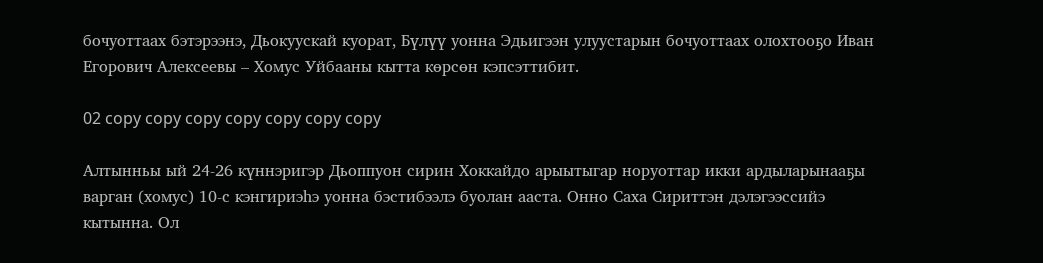бочуоттаах бэтэрээнэ, Дьокуускай куорат, Бүлүү уонна Эдьигээн улуустарын бочуоттаах олохтооҕо Иван Егорович Алексеевы – Хомус Уйбааны кытта көрсөн кэпсэттибит.

02 copy copy copy copy copy copy copy

Алтынньы ый 24-26 күннэригэр Дьоппуон сирин Хоккайдо арыытыгар норуоттар икки ардыларынааҕы варган (хомус) 10-с кэнгириэһэ уонна бэстибээлэ буолан ааста. Онно Саха Сириттэн дэлэгээссийэ кытынна. Ол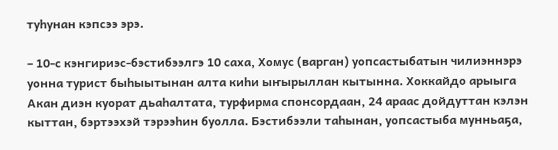туһунан кэпсээ эрэ.

– 10-с кэнгириэс-бэстибээлгэ 10 саха, Хомус (варган) уопсастыбатын чилиэннэрэ уонна турист быһыытынан алта киһи ыҥырыллан кытынна. Хоккайдо арыыга Акан диэн куорат дьаһалтата, турфирма спонсордаан, 24 араас дойдуттан кэлэн кыттан, бэртээхэй тэрээһин буолла. Бэстибээли таһынан, уопсастыба мунньаҕа,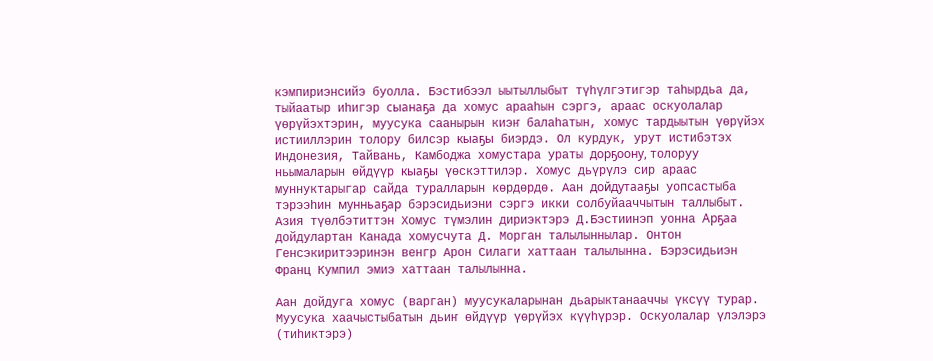кэмпириэнсийэ буолла. Бэстибээл ыытыллыбыт түһүлгэтигэр таһырдьа да,  тыйаатыр иһигэр сыанаҕа да хомус арааһын сэргэ, араас оскуолалар үөрүйэхтэрин, муусука саанырын киэҥ балаһатын, хомус тардыытын үөрүйэх истииллэрин толору билсэр кыаҕы биэрдэ. Ол курдук, урут истибэтэх Индонезия, Тайвань, Камбоджа хомустара ураты дорҕоону, толоруу ньымаларын өйдүүр кыаҕы үөскэттилэр. Хомус дьүрүлэ сир араас муннуктарыгар сайда туралларын көрдөрдө. Аан дойдутааҕы уопсастыба тэрээһин мунньаҕар бэрэсидьиэни сэргэ икки солбуйааччытын таллыбыт. Азия түөлбэтиттэн Хомус түмэлин дириэктэрэ Д.Бэстиинэп уонна Арҕаа дойдулартан Канада хомусчута Д. Морган талылыннылар. Онтон Генсэкиритээринэн венгр Арон Силаги хаттаан талылынна. Бэрэсидьиэн Франц Кумпил эмиэ хаттаан талылынна.

Аан дойдуга хомус (варган) муусукаларынан дьарыктанааччы үксүү турар. Муусука хаачыстыбатын дьиҥ өйдүүр үөрүйэх күүһүрэр. Оскуолалар үлэлэрэ (тиһиктэрэ)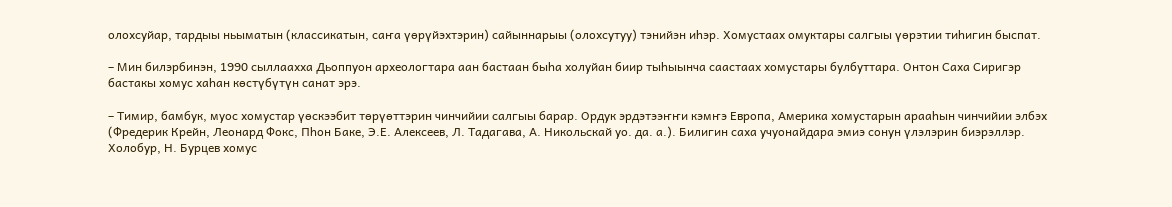олохсуйар, тардыы ньыматын (классикатын, саҥа үөрүйэхтэрин) сайыннарыы (олохсутуу) тэнийэн иһэр. Хомустаах омуктары салгыы үөрэтии тиһигин быспат.

– Мин билэрбинэн, 1990 сыллаахха Дьоппуон археологтара аан бастаан быһа холуйан биир тыһыынча саастаах хомустары булбуттара. Онтон Саха Сиригэр бастакы хомус хаһан көстүбүтүн санат эрэ.

– Тимир, бамбук, муос хомустар үөскээбит төрүөттэрин чинчийии салгыы барар. Ордук эрдэтээҥҥи кэмҥэ Европа, Америка хомустарын арааһын чинчийии элбэх (Фредерик Крейн, Леонард Фокс, Пһон Баке, Э.Е. Алексеев, Л. Тадагава, А. Никольскай уо. да. а.). Билигин саха учуонайдара эмиэ сонун үлэлэрин биэрэллэр. Холобур, Н. Бурцев хомус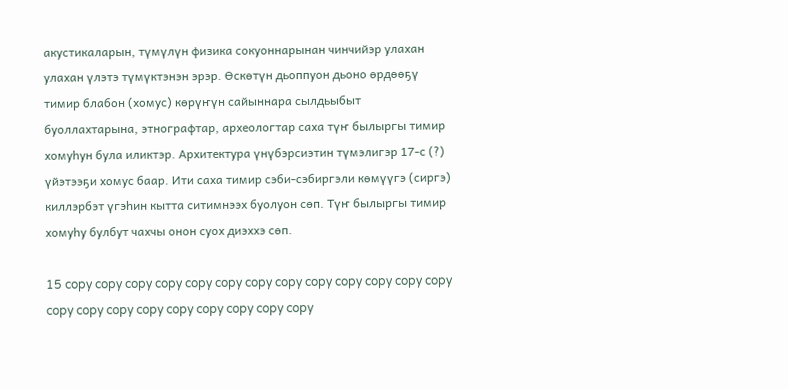акустикаларын, түмүлүн физика сокуоннарынан чинчийэр улахан улахан үлэтэ түмүктэнэн эрэр. Өскөтүн дьоппуон дьоно өрдөөҕү тимир блабон (хомус) көрүҥүн сайыннара сылдьыбыт буоллахтарына, этнографтар, археологтар саха түҥ былыргы тимир хомуһун була иликтэр. Архитектура үнүбэрсиэтин түмэлигэр 17-с (?) үйэтээҕи хомус баар. Ити саха тимир сэби-сэбиргэли көмүүгэ (сиргэ) киллэрбэт үгэһин кытта ситимнээх буолуон сөп. Түҥ былыргы тимир хомуһу булбут чахчы онон суох диэххэ сөп.

15 copy copy copy copy copy copy copy copy copy copy copy copy copy copy copy copy copy copy copy copy copy copy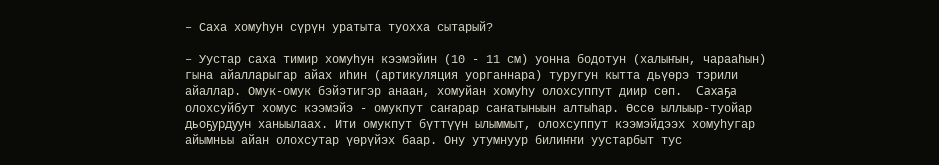– Саха хомуһун сүрүн уратыта туохха сытарый?

– Уустар саха тимир хомуһун кээмэйин (10 - 11 см) уонна бодотун (халыҥын, чарааһын) гына айалларыгар айах иһин (артикуляция уорганнара) туругун кытта дьүөрэ тэрили айаллар. Омук-омук бэйэтигэр анаан, хомуйан хомуһу олохсуппут диир сөп.  Сахаҕа олохсуйбут хомус кээмэйэ - омукпут саҥарар саҥатыныын алтыһар. Өссө ыллыыр-туойар дьоҕурдуун ханыылаах. Ити омукпут бүттүүн ылыммыт, олохсуппут кээмэйдээх хомуһугар айымньы айан олохсутар үөрүйэх баар. Ону утумнуур билиҥҥи уустарбыт тус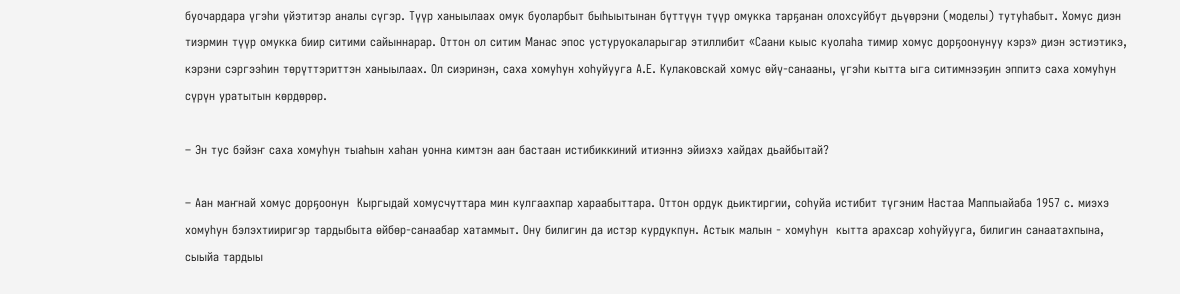буочардара үгэһи үйэтитэр аналы сүгэр. Түүр ханыылаах омук буоларбыт быһыытынан бүттүүн түүр омукка тарҕанан олохсуйбут дьүөрэни (моделы) тутуһабыт. Хомус диэн тиэрмин түүр омукка биир ситими сайыннарар. Оттон ол ситим Манас эпос устуруокаларыгар этиллибит «Саани кыыс куолаһа тимир хомус дорҕоонунуу кэрэ» диэн эстиэтикэ, кэрэни сэргээһин төрүттэриттэн ханыылаах. Ол сиэринэн, саха хомуһун хоһуйууга А.Е. Кулаковскай хомус өйү-санааны, үгэһи кытта ыга ситимнээҕин эппитэ саха хомуһун сүрүн уратытын көрдөрөр.

– Эн тус бэйэҥ саха хомуһун тыаһын хаһан уонна кимтэн аан бастаан истибиккиний итиэннэ эйиэхэ хайдах дьайбытай?

– Аан маҥнай хомус дорҕоонун  Кыргыдай хомусчуттара мин кулгаахпар хараабыттара. Оттон ордук дьиктиргии, соһуйа истибит түгэним Настаа Маппыайаба 1957 с. миэхэ хомуһун бэлэхтииригэр тардыбыта өйбөр-санаабар хатаммыт. Ону билигин да истэр курдукпун. Астык малын - хомуһун  кытта арахсар хоһуйууга, билигин санаатахпына, сыыйа тардыы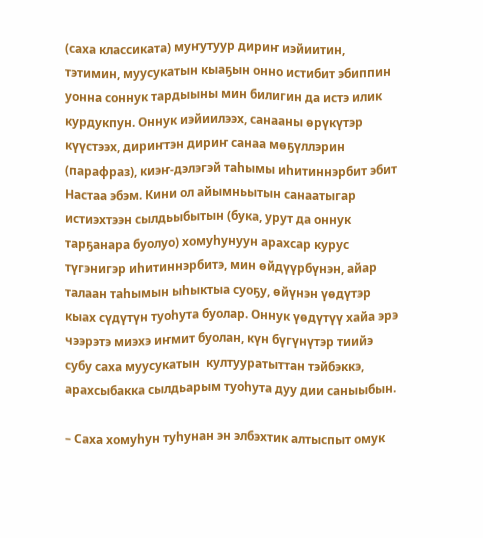(саха классиката) муҥутуур дириҥ иэйиитин, тэтимин, муусукатын кыаҕын онно истибит эбиппин уонна соннук тардыыны мин билигин да истэ илик курдукпун. Оннук иэйиилээх, санааны өрүкүтэр күүстээх, дириҥтэн дириҥ санаа мөҕүллэрин (парафраз), киэҥ-дэлэгэй таһымы иһитиннэрбит эбит Настаа эбэм. Кини ол айымньытын санаатыгар истиэхтээн сылдьыбытын (бука, урут да оннук тарҕанара буолуо) хомуһунуун арахсар курус түгэнигэр иһитиннэрбитэ, мин өйдүүрбүнэн, айар талаан таһымын ыһыктыа суоҕу, өйүнэн үөдүтэр кыах сүдүтүн туоһута буолар. Оннук үөдүтүү хайа эрэ чээрэтэ миэхэ иҥмит буолан, күн бүгүнүтэр тиийэ субу саха муусукатын  култууратыттан тэйбэккэ, арахсыбакка сылдьарым туоһута дуу дии саныыбын.

– Саха хомуһун туһунан эн элбэхтик алтыспыт омук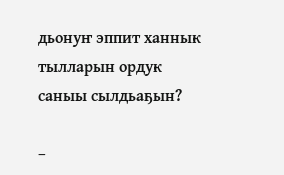дьонуҥ эппит ханнык тылларын ордук саныы сылдьаҕын?

–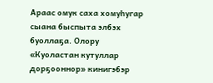Араас омук саха хомуһугар сыана быспыта элбэх буоллаҕа. Олору «Куоластан кутуллар дорҕооннор» кинигэбэр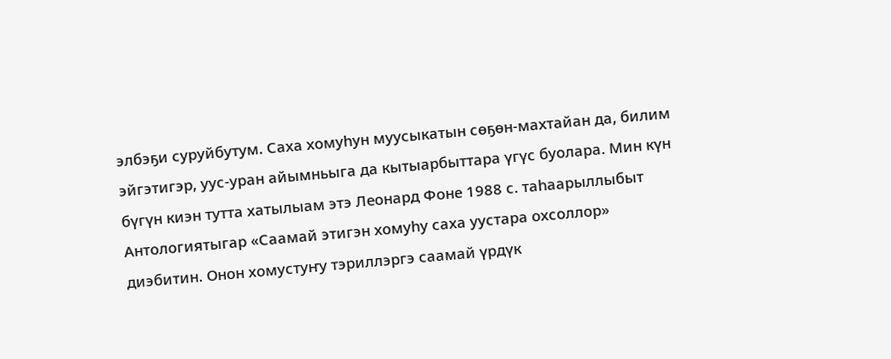элбэҕи суруйбутум. Саха хомуһун муусыкатын сөҕөн-махтайан да, билим эйгэтигэр, уус-уран айымньыга да кытыарбыттара үгүс буолара. Мин күн бүгүн киэн тутта хатылыам этэ Леонард Фоне 1988 с. таһаарыллыбыт Антологиятыгар «Саамай этигэн хомуһу саха уустара охсоллор» диэбитин. Онон хомустуҥу тэриллэргэ саамай үрдүк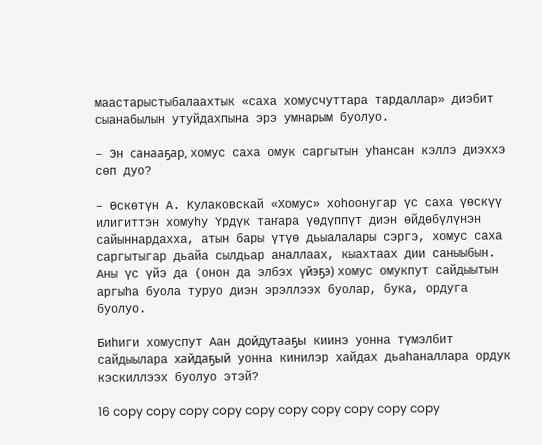маастарыстыбалаахтык «саха хомусчуттара тардаллар» диэбит сыанабылын утуйдахпына эрэ умнарым буолуо.

– Эн санааҕар, хомус саха омук саргытын уһансан кэллэ диэххэ сөп дуо?

– Өскөтүн А. Кулаковскай «Хомус» хоһоонугар үс саха үөскүү илигиттэн хомуһу Үрдүк таҥара үөдүппүт диэн өйдөбүлүнэн сайыннардахха, атын бары үтүө дьыалалары сэргэ, хомус саха саргытыгар дьайа сылдьар аналлаах, кыахтаах дии саныыбын. Аны үс үйэ да (онон да элбэх үйэҕэ) хомус омукпут сайдыытын аргыһа буола туруо диэн эрэллээх буолар, бука, ордуга буолуо.

Биһиги хомуспут Аан дойдутааҕы киинэ уонна түмэлбит сайдыылара хайдаҕый уонна кинилэр хайдах дьаһаналлара ордук кэскиллээх буолуо этэй?

16 copy copy copy copy copy copy copy copy copy copy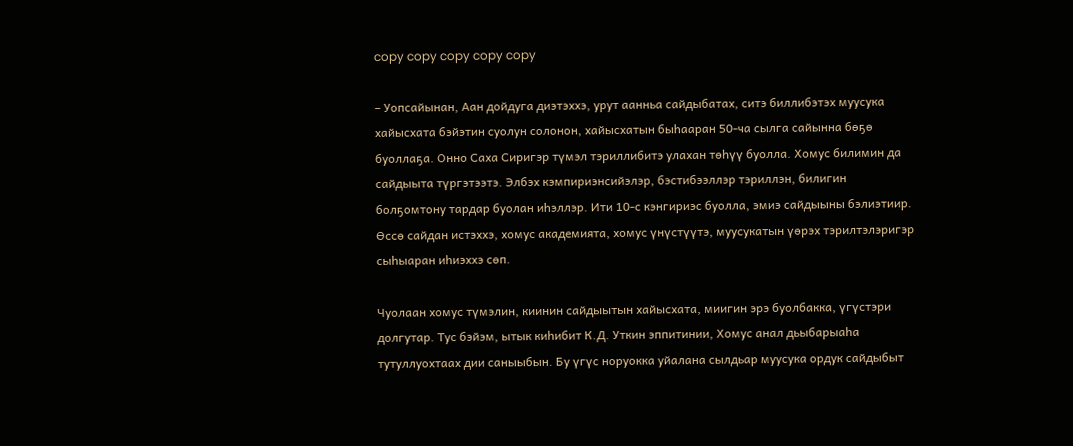copy copy copy copy copy

– Уопсайынан, Аан дойдуга диэтэххэ, урут аанньа сайдыбатах, ситэ биллибэтэх муусука хайысхата бэйэтин суолун солонон, хайысхатын быһааран 50-ча сылга сайынна бөҕө буоллаҕа. Онно Саха Сиригэр түмэл тэриллибитэ улахан төһүү буолла. Хомус билимин да сайдыыта түргэтээтэ. Элбэх кэмпириэнсийэлэр, бэстибээллэр тэриллэн, билигин болҕомтону тардар буолан иһэллэр. Ити 10-с кэнгириэс буолла, эмиэ сайдыыны бэлиэтиир. Өссө сайдан истэххэ, хомус академията, хомус үнүстүүтэ, муусукатын үөрэх тэрилтэлэригэр сыһыаран иһиэххэ сөп.

Чуолаан хомус түмэлин, киинин сайдыытын хайысхата, миигин эрэ буолбакка, үгүстэри долгутар. Тус бэйэм, ытык киһибит К.Д. Уткин эппитинии, Хомус анал дьыбарыаһа тутуллуохтаах дии саныыбын. Бу үгүс норуокка уйалана сылдьар муусука ордук сайдыбыт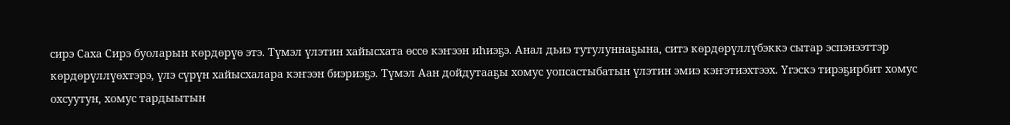сирэ Саха Сирэ буоларын көрдөрүө этэ. Түмэл үлэтин хайысхата өссө кэҥээн иһиэҕэ. Анал дьиэ тутулуннаҕына, ситэ көрдөрүллүбэккэ сытар эспэнээттэр көрдөрүллүөхтэрэ, үлэ сүрүн хайысхалара кэҥээн биэриэҕэ. Түмэл Аан дойдутааҕы хомус уопсастыбатын үлэтин эмиэ кэҥэтиэхтээх. Үгэскэ тирэҕирбит хомус охсуутун, хомус тардыытын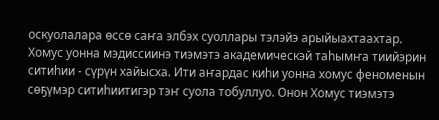оскуолалара өссө саҥа элбэх суоллары тэлэйэ арыйыахтаахтар. Хомус уонна мэдиссиинэ тиэмэтэ академическэй таһымҥа тиийэрин ситиһии - сүрүн хайысха. Ити аҥардас киһи уонна хомус феноменын сөҕүмэр ситиһиитигэр тэҥ суола тобуллуо. Онон Хомус тиэмэтэ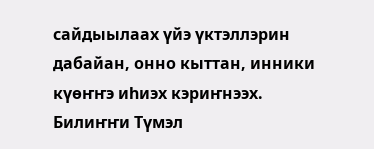сайдыылаах үйэ үктэллэрин дабайан, онно кыттан, инники күөҥҥэ иһиэх кэриҥнээх. Билиҥҥи Түмэл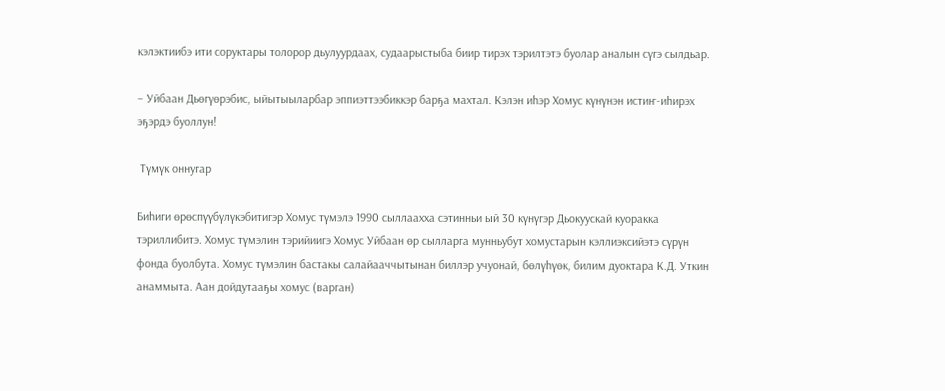кэлэктиибэ ити соруктары толорор дьулуурдаах, судаарыстыба биир тирэх тэрилтэтэ буолар аналын сүгэ сылдьар.

– Уйбаан Дьөгүөрэбис, ыйытыыларбар эппиэттээбиккэр барҕа махтал. Кэлэн иһэр Хомус күнүнэн истиҥ-иһирэх эҕэрдэ буоллун!

 Түмүк оннугар

Биһиги өрөспүүбүлүкэбитигэр Хомус түмэлэ 1990 сыллаахха сэтинньи ый 30 күнүгэр Дьокуускай куоракка тэриллибитэ. Хомус түмэлин тэрийиигэ Хомус Уйбаан өр сылларга мунньубут хомустарын кэллиэксийэтэ сүрүн фонда буолбута. Хомус түмэлин бастакы салайааччытынан биллэр учуонай, бөлүһүөк, билим дуоктара К.Д. Уткин анаммыта. Аан дойдутааҕы хомус (варган)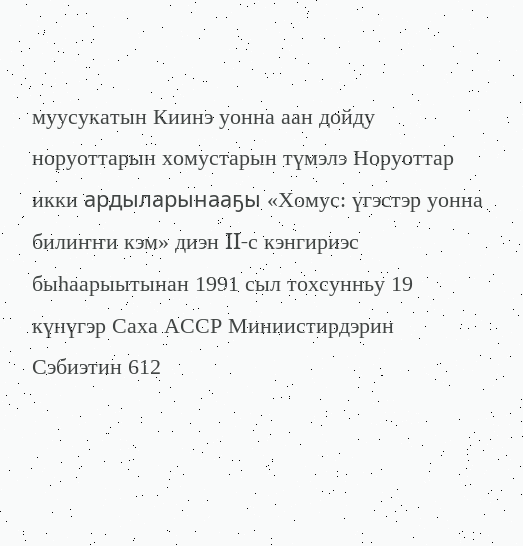муусукатын Киинэ уонна аан дойду норуоттарын хомустарын түмэлэ Норуоттар икки ардыларынааҕы «Хомус: үгэстэр уонна билиҥҥи кэм» диэн II-с кэнгириэс быһаарыытынан 1991 сыл тохсунньу 19 күнүгэр Саха АССР Миниистирдэрин Сэбиэтин 612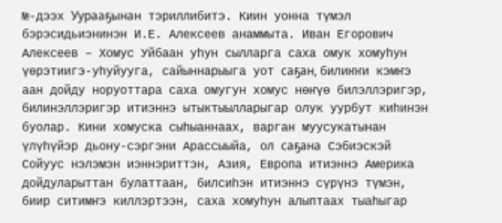№-дээх Уурааҕынан тэриллибитэ. Киин уонна түмэл бэрэсидьиэнинэн И.Е. Алексеев анаммыта. Иван Егорович Алексеев – Хомус Уйбаан уһун сылларга саха омук хомуһун үөрэтиигэ-уһуйууга, сайыннарыыга уот саҕан, билиҥҥи кэмҥэ аан дойду норуоттара саха омугун хомус нөҥүө билэллэригэр, билинэллэригэр итиэннэ ытыктыылларыгар олук уурбут киһинэн буолар. Кини хомуска сыһыаннаах, варган муусукатынан үлүһүйэр дьону-сэргэни Арассыыйа, ол саҕана Сэбиэскэй Сойуус нэлэмэн иэннэриттэн, Азия, Европа итиэннэ Америка дойдуларыттан булаттаан, билсиһэн итиэннэ сүрүнэ түмэн, биир ситимҥэ киллэртээн, саха хомуһун алыптаах тыаһыгар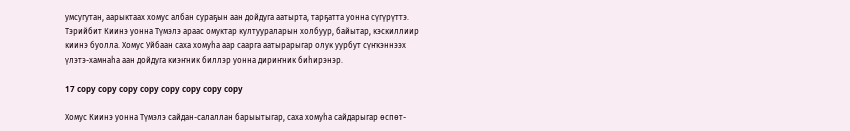умсугутан, аарыктаах хомус албан сураҕын аан дойдуга аатырта, тарҕатта уонна сүгүрүттэ. Тэрийбит Киинэ уонна Түмэлэ араас омуктар култуураларын холбуур, байытар, кэскиллиир киинэ буолла. Хомус Уйбаан саха хомуһа аар саарга аатырарыгар олук уурбут сүҥкэннээх үлэтэ-хамнаһа аан дойдуга киэҥник биллэр уонна дириҥник биһирэнэр.

17 copy copy copy copy copy copy copy copy

Хомус Киинэ уонна Түмэлэ сайдан-салаллан барыытыгар, саха хомуһа сайдарыгар өспөт-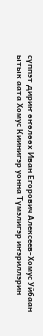сүппэт дириҥ өҥөлөөх Иван Егорович Алексеев-Хомус Уйбаан ытык аата Хомус Киинигэр уонна Түмэлигэр иҥэриллэрин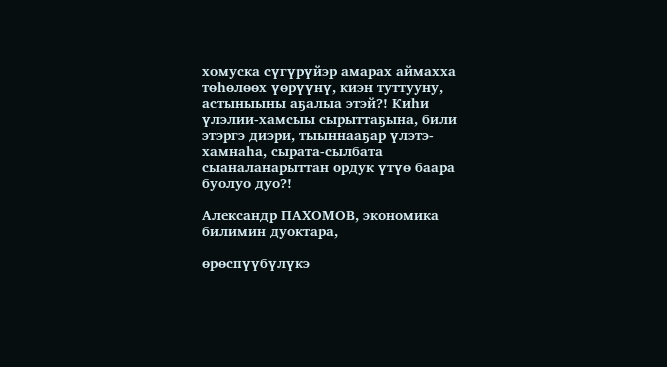хомуска сүгүрүйэр амарах аймахха төһөлөөх үөрүүнү, киэн туттууну, астыныыны аҕалыа этэй?! Киһи үлэлии-хамсыы сырыттаҕына, били этэргэ диэри, тыыннааҕар үлэтэ-хамнаһа, сырата-сылбата сыаналанарыттан ордук үтүө баара буолуо дуо?!

Александр ПАХОМОВ, экономика билимин дуоктара,

өрөспүүбүлүкэ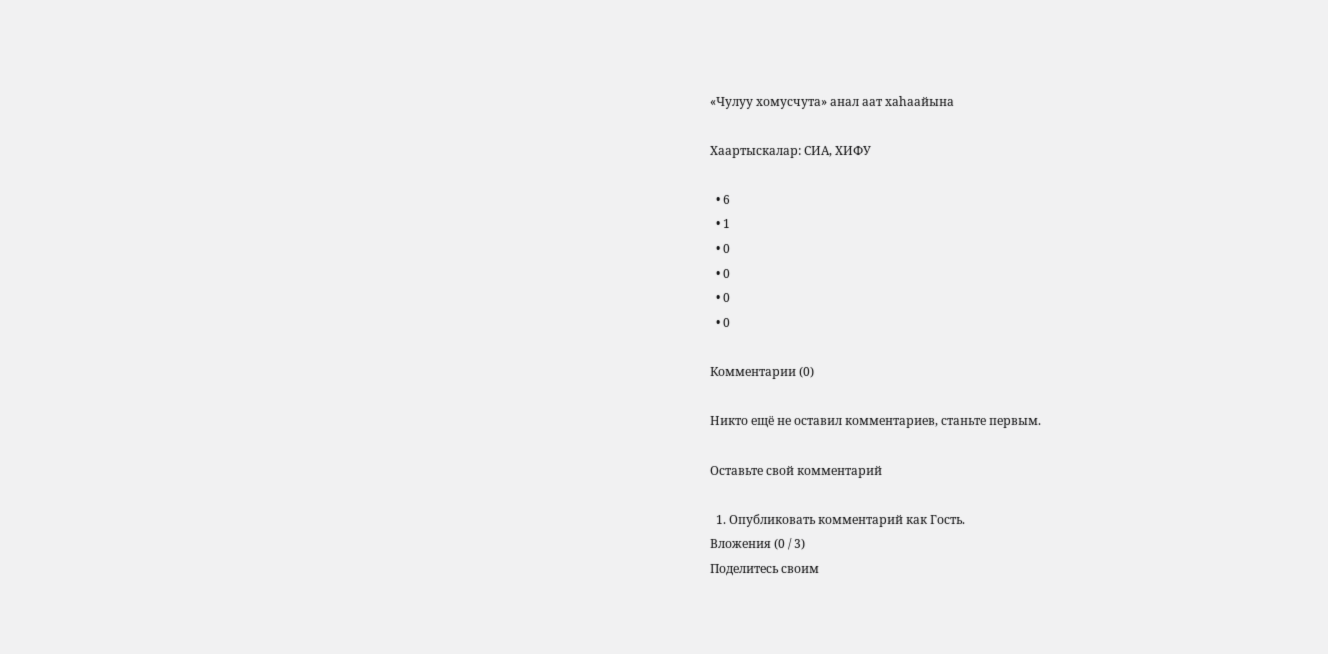«Чулуу хомусчута» анал аат хаһаайына

Хаартыскалар: СИА, ХИФУ

  • 6
  • 1
  • 0
  • 0
  • 0
  • 0

Комментарии (0)

Никто ещё не оставил комментариев, станьте первым.

Оставьте свой комментарий

  1. Опубликовать комментарий как Гость.
Вложения (0 / 3)
Поделитесь своим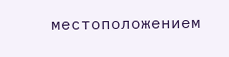местоположением